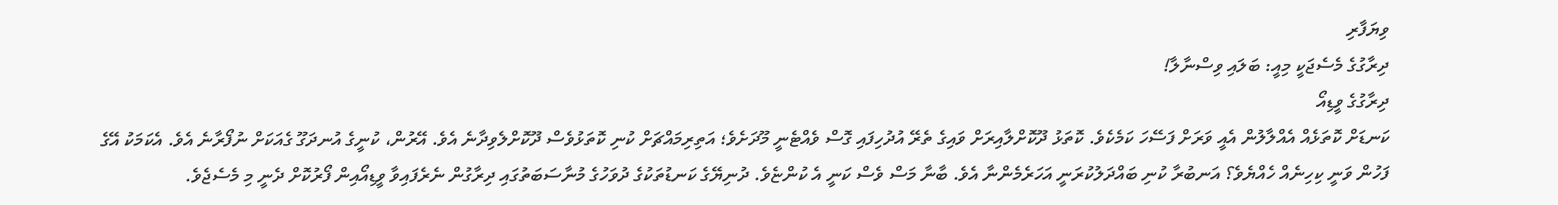ވިޔަފާރި
ދިރާގުގެ މެސެޖަކީ މިއީ: ބަލައި ވިސްނާލާ!
ދިރާގުގެ ވީޑިއޯ
ކަނޑަށް ކޮތަޅެއް އެއްލާލުން އެއީ ވަރަށް ފަސޭހަ ކަމެކެވެ. ކޮތަޅު ދޫކޮށްލާއިރަށް ވައިގެ ތެރޭ އުދުހިފައި ގޮސް ވެއްޓެނީ މޫދަށެވެ؛ އަތިރިމައްޗަށް ކުނި ކޮތަޅުވެސް ދޫކޮށްލެވިދާނެ އެވެ. އޭރުން، ކުނީގެ އުނދަގޫ ގެއަކަށް ނުފޯރާނެ އެވެ. އެކަމަކު އޭގެ ފަހުން ވަނީ ކިހިނެއް ހެއްޔެވެ؟ އަނބުރާ ކުނި ބައްދަލުކުރަނީ އަހަރެމެންނާ އެވެ. ބާނާ މަސް ވެސް ކަނީ އެ ކުންޏެވެ. ދުނިޔޭގެ ކަނޑުތަކުގެ ދުވަހުގެ މުނާސަބަތުގައި ދިރާގުން ނެރެފައިވާ ވީޑިއޯއިން ފޯރުކޮށް ދެނީ މި މެސެޖެވެ.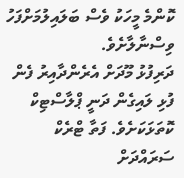ކޮންމެ މީހަކު ވެސް ބަލައިލުމަށްފަހު ވިސްނާލާށެވެ.
ދަރިފުޅު މޫދަށް އެރެންދާއިރު ފެން ފުޅި ލައިގެން ދަނީ ޕްލާސްޓިކް ކޮތަޅަކަށެވެ. ފަތާ ޓްރެކް ސަރައްދަށް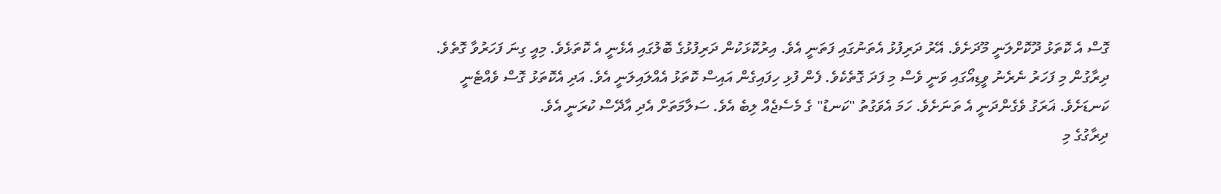ގޮސް އެ ކޮތަޅު ދޫކޮށްލަނީ މޫދަށެވެ. އޭރު ދަރިފުޅު އެތަނުގައި ފަތަނީ އެވެ. އިރުކޮޅަކުން ދަރިފުޅުގެ ބޮލުގައި އެޅެނީ އެ ކޮތަޅެވެ. މިއީ ގިނަ ފަހަރުވާ ގޮތެވެ. ދިރާގުން މި ފަހަރު ނެރެނު ވީޑިއޯގައި ވަނީ ވެސް މި ފަދަ ގޮތެކެވެ. ފެން ފުޅި ހިފައިގެން އައިސް ކޮތަޅު އެއްލައިލަނީ އެވެ. އަދި އެކޮތަޅު ގޮސް ވެއްޓެނީ ކަނޑަށެވެ. ޣަރަގު ވެގެންދަނީ އެ ތަނަށެވެ. ހަމަ އެވަގުތު "ކަނޑު" ގެ މެސެޖެއް ލިބެ އެވެ. ސަލާމަތަށް އެދި އާދޭސް ކުރަނީ އެވެ.
ދިރާގުގެ މި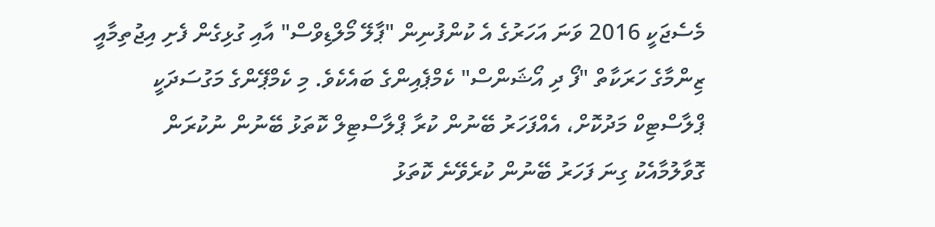މެސެޖަކީ 2016 ވަނަ އަހަރުގެ އެ ކުންފުނިން "ޕާލޭ މޯލްޑިވްސް" އާއި ގުޅިގެން ފެށި އިޖުތިމާއީ ޒިންމާގެ ހަރަކާތް "ފޯ ދި އޯޝަންސް" ކެމްޕެއިންގެ ބައެކެވެ. މި ކެމްޕޭންގެ މަގުސަދަކީ ޕްލާސްޓިކް މަދުކޮށް، އެއްފަހަރު ބޭނުން ކުރާ ޕްލާސްޓިލް ކޮތަޅު ބޭނުން ނުކުރަން ގޮވާލުމާއެކު ގިނަ ފަހަރު ބޭނުން ކުރެވޭނެ ކޮތަޅު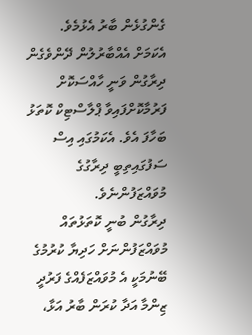ގެންގުޅެން ބާރު އެޅުމެވެ. އެކަމަށް އެއްބާރުލުން ދޭންވެގެން ދިރާގުން ވަނީ ހާއްސަކޮށް ފަރުމާކޮށްފައިވާ ޕްލާސްޓިކް ކޮތަޅު ބަހާފަ އެވެ. އެކަމުގައި އިސް ސަފުގައިތިބީ ދިރާގުގެ މުވައްޒަފުންނެވެ.
ދިރާގުން ބުނީ ކޮތަޅުތައް މުވައްޒަފުންނަށް ހަދިޔާ ކުރުމުގެ ބޭނުމަކީ އެ މުވައްޒަފެއްގެ ފަރުދީ ޒިންމާ އަދާ ކުރަން ބާރު އަޅާ،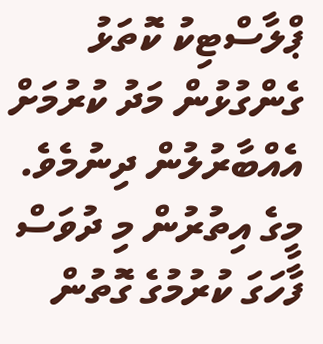ޕްލާސްޓިކު ކޮތަޅު ގެންގުޅުން މަދު ކުރުމަށް އެއްބާރުލުން ދިނުމެވެ. މީގެ އިތުރުން މި ދުވަސް ފާހަގަ ކުރުމުގެ ގޮތުން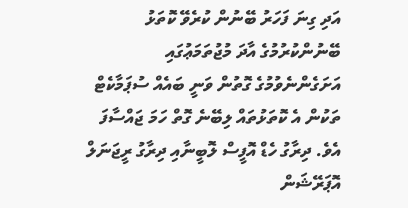އަދި ގިނަ ފަހަރު ބޭނުން ކުރެވޭ ކޮތަޅު ބޭނުންކުރުމުގެ އާދަ މުޖުތަމަޢުގައި އަށަގެންނެވުމުގެ ގޮތުން ވަނީ ބައެއް ސުޕަމާކެޓް ތަކުން އެ ކޮތަޅުތައް ލިބޭނެ ގޮތް ހަމަ ޖައްސާފަ އެވެ. ދިރާގު ހެޑް އޮފީސް ލޮބީނާއި ދިރާގު ރީޖަނަލް އޮޕަރޭޝަން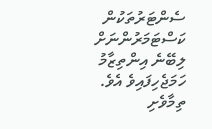ސެންޓަރުތަކުން ކަސްޓަމަރުންނަށް ލިބޭނެ އިންތިޒާމު ހަމަޖެހިފައިވެ އެވެ.
ތިމާވެށި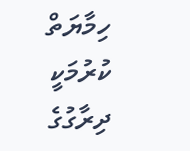ހިމާޔަތް ކުރުމަކީ ދިރާގުގެ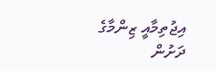އިޖުތިމާއީ ޒިންމާގެ ދަށުން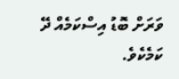ވަރަށް ބޮޑު އިސްކަމެއް ދޭ ކަމެކެވެ.